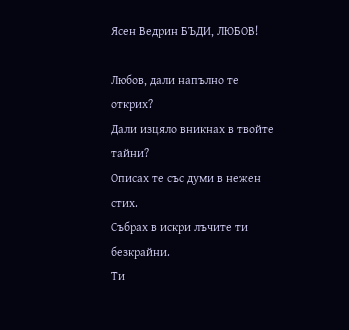Ясен Ведрин БЪДИ, ЛЮБОВ!

Любов, дали напълно те открих?
Дали изцяло вникнах в твойте тайни?
Описах те със думи в нежен стих.
Събрах в искри лъчите ти безкрайни.
Ти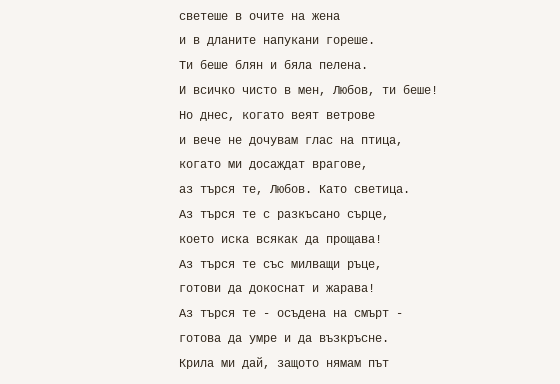светеше в очите на жена
и в дланите напукани гореше.
Ти беше блян и бяла пелена.
И всичко чисто в мен, Любов, ти беше!
Но днес, когато веят ветрове
и вече не дочувам глас на птица,
когато ми досаждат врагове,
аз търся те, Любов. Като светица.
Аз търся те с разкъсано сърце,
което иска всякак да прощава!
Аз търся те със милващи ръце,
готови да докоснат и жарава!
Аз търся те - осъдена на смърт -
готова да умре и да възкръсне.
Крила ми дай, защото нямам път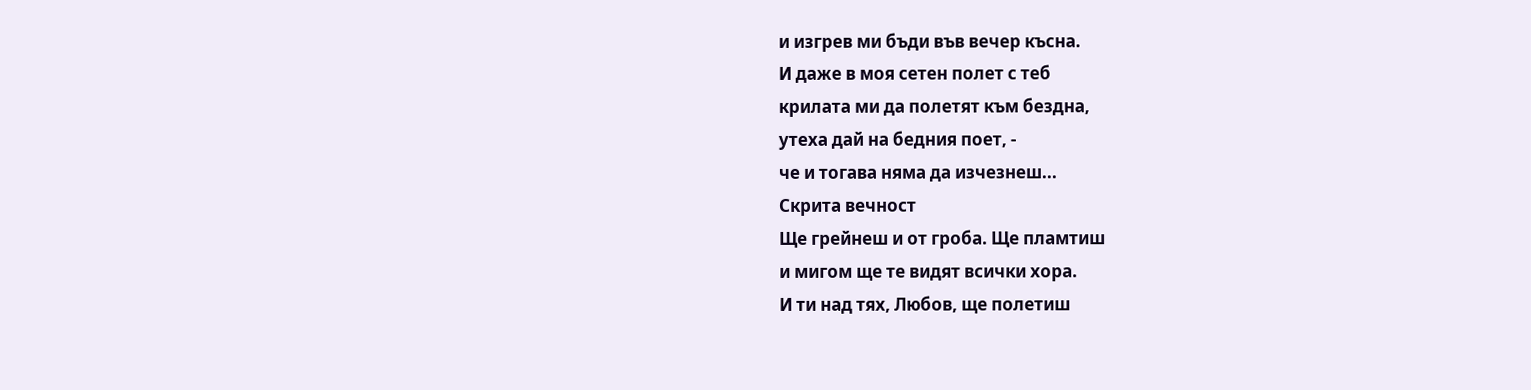и изгрев ми бъди във вечер късна.
И даже в моя сетен полет с теб
крилата ми да полетят към бездна,
утеха дай на бедния поет, -
че и тогава няма да изчезнеш...
Скрита вечност
Ще грейнеш и от гроба. Ще пламтиш
и мигом ще те видят всички хора.
И ти над тях, Любов, ще полетиш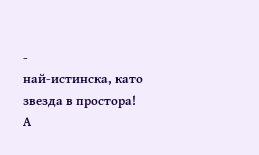-
най-истинска, като звезда в простора!
А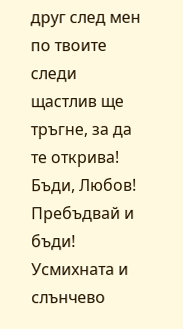друг след мен по твоите следи
щастлив ще тръгне, за да те открива!
Бъди, Любов! Пребъдвай и бъди!
Усмихната и слънчево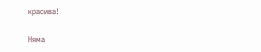красива!

Няма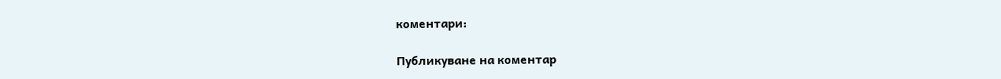коментари:

Публикуване на коментар